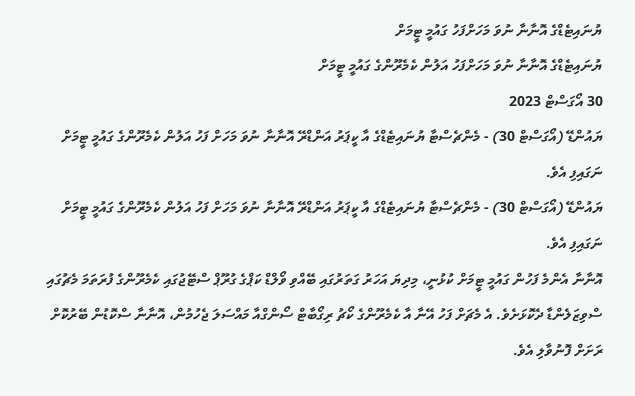ޔުނައިޓެޑްގެ އޮނާނާ ނުވަ މަހަށްފަހު ގައުމީ ޓީމަށް
ޔުނައިޓެޑްގެ އޮނާނާ ނުވަ މަހަށްފަހު އަލުން ކެމެރޫންގެ ގައުމީ ޓީމަށް
30 އޯގަސްޓް 2023
ޔައުންޑޭ (އޯގަސްޓް 30) - މެންޗެސްޓާ ޔުނައިޓެޑްގެ އާ ކީޕަރު އަންޑްރޭ އޮނާނާ ނުވަ މަހަށް ފަހު އަލުން ކެމެރޫންގެ ގައުމީ ޓީމަށް ނަގައިފި އެވެ.
ޔައުންޑޭ (އޯގަސްޓް 30) - މެންޗެސްޓާ ޔުނައިޓެޑްގެ އާ ކީޕަރު އަންޑްރޭ އޮނާނާ ނުވަ މަހަށް ފަހު އަލުން ކެމެރޫންގެ ގައުމީ ޓީމަށް ނަގައިފި އެވެ.
އޮނާނާ އެންމެ ފަހުން ގައުމީ ޓީމަށް ކުޅުނީ، މިދިޔަ އަހަރު ގަތަރުގައި ބޭއްވި ވޯލްޑް ކަޕްގެ ގުރޫޕް ސްޓޭޖުގައި ކެމެރޫންގެ ފުރަތަމަ މެޗުގައި ސްވިޒަލެންޑާ ދެކޮޅަށެވެ. އެ މެޗަށް ފަހު އޭނާ އާ ކެމެރޫންގެ ކޯޗު ރިގޯބާޓް ސޯންގްއާ މައްސަލަ ޖެހުމުން، އޮނާނާ ސްކޮޑުން ބޭރުކޮށް ރަށަށް ފޮނުވާލި އެވެ.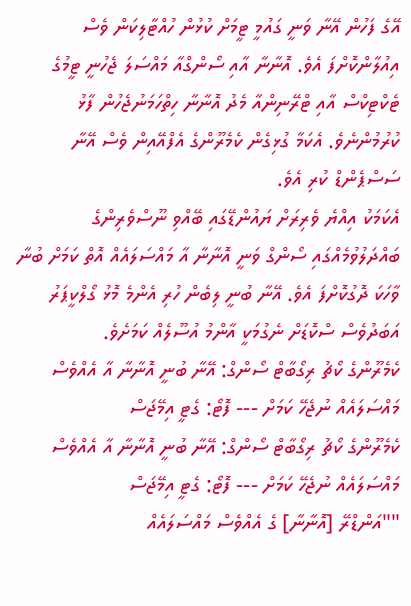އޭގެ ފަހުން އޭނާ ވަނީ ގައުމީ ޓީމަށް ކުޅުން ހުއްޓާލިކަން ވެސް އިއުލާންކޮށްފަ އެވެ. އޮނާނާ އާއި ސޯންގްއާ މައްސަލަ ޖެހުނީ ޓީމުގެ ޓެކްޓިކްސް އާއި ޓްރޭނިންއާ މެދު އޮނާނާ ހިތްހަމަނުޖެހުން ފާޅު ކުރުމުންނެވެ. އެކަމާ ގުޅިގެން ކެމެރޫންގެ އެފްއޭއިން ވެސް އޭނާ ސަސްޕެންޑް ކުރި އެވެ.
އެކަމަކު އިއްޔެ ވެރިރަށް ޔައުންޑޭގައި ބޭއްވި ނޫސްވެރިންގެ ބައްދަލުވުމެއްގައި ސޯންގް ވަނީ އޮނާނާ އާ މައްސަލައެއް އޮތް ކަމަށް ބުނާ ވާހަކަ ދޮގުކޮށްފަ އެވެ. އޭނާ ބުނީ ލިބެން ހުރި އެންމެ މޮޅު ގޯލްކީޕަރު އަބަދުވެސް ސްކޮޑަށް ނެގުމަކީ އާންމު އުސޫލެއް ކަމަށެވެ.
ކެމެރޫންގެ ކޯޗު ރިގޯބާޓް ސޯންގް: އޭނާ ބުނީ އޮނާނާ އާ އެއްވެސް މައްސަލައެއް ނުޖެހޭ ކަމަށް --- ފޮޓޯ: ގެޓީ އިމޭޖަސް
ކެމެރޫންގެ ކޯޗު ރިގޯބާޓް ސޯންގް: އޭނާ ބުނީ އޮނާނާ އާ އެއްވެސް މައްސަލައެއް ނުޖެހޭ ކަމަށް --- ފޮޓޯ: ގެޓީ އިމޭޖަސް
""އަންޑްރޭ [އޮނާނާ] ގެ އެއްވެސް މައްސަލައެއް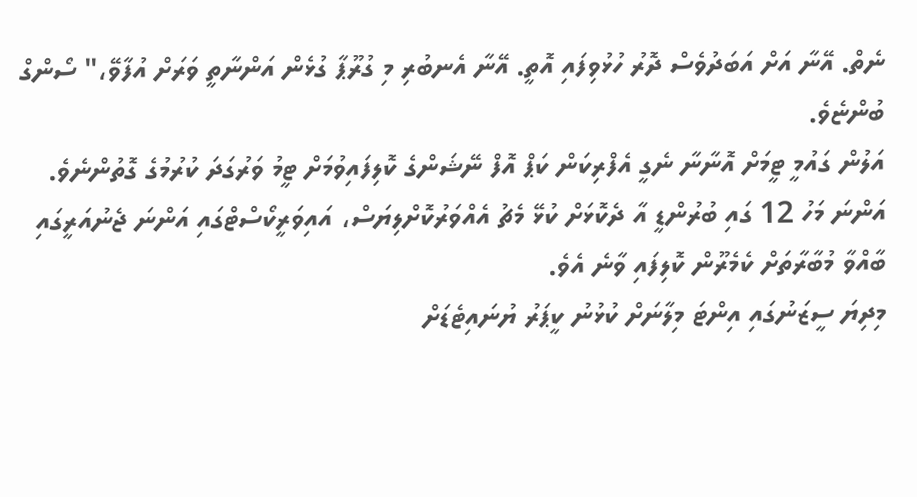ނެތް. އޭނާ އަށް އަބަދުވެސް ދޮރު ހުޅުވިފައި އޮތީ. އޭނާ އެނބުރި މި ގުރޫޕާ ގުޅެން އަންނާތީ ވަރަށް އުފާވޭ،" ސޯންގް ބުންޏެވެ.
އަލުން ގައުމީ ޓީމަށް އޮނާނާ ނެގީ އެފްރިކަން ކަޕް އޮފް ނޭޝަންގެ ކޮލިފައިވުމަށް ޓީމު ވަރުގަދަ ކުރުމުގެ ގޮތުންނެވެ. އަންނަ މަހު 12 ގައި ބުރުންޑީ އާ ދެކޮޅަށް ކުޅޭ މެޗު އެއްވަރުކޮށްލިޔަސް، އައިވަރީކޯސްޓްގައި އަންނަ ޖެނުއަރީގައި ބާއްވާ މުބާރާތަށް ކެމެރޫން ކޮލިފައި ވާނެ އެވެ.
މިދިޔަ ސީޒަނުގައި އިންޓަ މިލާނަށް ކުޅުނު ކީޕަރު ޔުނައިޓެޑަށް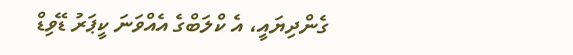ގެންދިޔައީ، އެ ކްލަބްގެ އެއްވަނަ ކީޕަރު ޑޭވިޑް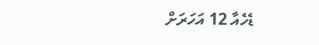ޑެހެއާ 12 އަހަރަށް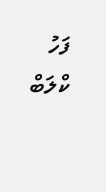ފަހު ކްލަބް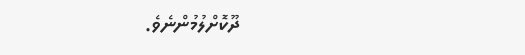ދޫކޮށްލުމުންނެވެ.